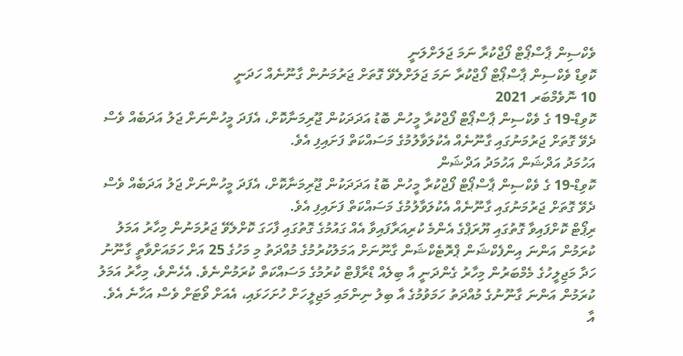ވެކްސިން ޕާސްޕޯޓް ފޯޖްކުރާ ނަމަ ޖަލަށްލަނީ
ކޮވިޑް ވެކްސިން ޕާސްޕޯޓް ފޯޖްކުރާ ނަމަ ޖަލަށްލެވޭ ގޮތަށް ޖަރުމަނުން ގާނޫނެއް ހަދަނީ
10 ނޮވެމްބަރ 2021
ކޮވިޑް-19 ގެ ވެކްސިން ޕާސްޕޯޓް ފޯޖްކުރާ މީހުން ބޮޑު އަދަދަކުން ޖޫރިމަނާކޮށް، އެފަދަ މީހުންނަށް ޖަލު އަދަބެއް ވެސް ދެވޭ ގޮތަށް ޖަރުމަނުގައި ގާނޫނެއް އެކުލަވާލުމުގެ މަސައްކަތް ފަށައިފި އެވެ.
އަހުމަދު އަދްޝަން އަހުމަދު އަދްޝަން
ކޮވިޑް-19 ގެ ވެކްސިން ޕާސްޕޯޓް ފޯޖްކުރާ މީހުން ބޮޑު އަދަދަކުން ޖޫރިމަނާކޮށް، އެފަދަ މީހުންނަށް ޖަލު އަދަބެއް ވެސް ދެވޭ ގޮތަށް ޖަރުމަނުގައި ގާނޫނެއް އެކުލަވާލުމުގެ މަސައްކަތް ފަށައިފި އެވެ.
ރިޕޯޓް ކޮށްފައިވާ ގޮތުގައި ޔޫރަޕްގެ އެންމެ ކުރިއަރާފައިވާ އެއް ގައުމުގެ ގޮތުގައި ފާހަގަ ކޮށްލެވޭ ޖަރުމަނުން މިހާރު އަމަލު ކުރަމުން އަންނަ އިންފެކްޝަން ޕްރޮޓެކްޝަން ގާނޫނަށް އަމަލުކުރުމުގެ މުއްދަތު މި މަހުގެ 25 އަށް ހަމައަށްވާތީ ގާނޫނު ހަދާ މަޖިލީހުގެ މެމްބަރުން މިހާރު ގެންދަނީ އާ ބިލެއް ޑްރާފްޓް ކުރުމުގެ މަސައްކަތް ކުރަމުންނެވެ. އެހެންވެ، މިހާރު އަމަލު ކުރަމުން އަންނަ ގާނޫނުގެ މުއްދަތު ހަމަވުމުގެ އާ ބިލު ނިންމައި މަޖިލީހަށް ހުށަހަޅައި، އެއަށް ވޯޓަށް ވެސް އަހާނެ އެވެ.
އާ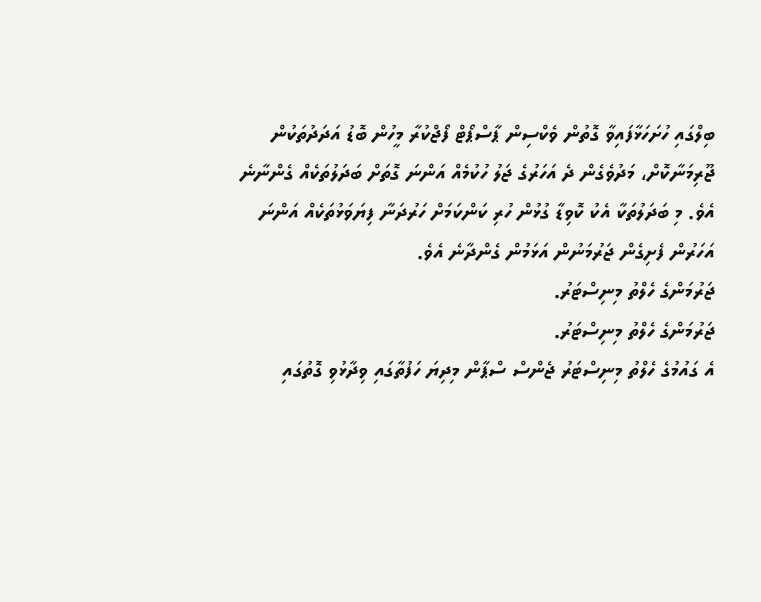ބިލްގައި ހުށަހަޅާފައިވާ ގޮތުން ވެކްސިން ޕާސްޕޯޓް ފޯޖްކުރާ މީހުން ބޮޑު އަދަދުތަކުން ޖޫރިމަނާކޮށް، މަދުވެގެން ދެ އަހަރުގެ ޖަލު ހުކުމެއް އަންނަ ގޮތަށް ބަދަލުތަކެއް ގެންނާނެ އެވެ. މި ބަދަލުތަކާ އެކު ކޮވިޑާ ގުޅުން ހުރި ކަންކަމަށް ހަރުދަނާ ފިޔަވަޅުތަކެއް އަންނަ އަހަރުން ފެށިގެން ޖަރުމަނުން އަޅަމުން ގެންދާނެ އެވެ.
ޖަރުމަންގެ ހެލްތު މިނިސްޓަރު.
ޖަރުމަންގެ ހެލްތު މިނިސްޓަރު.
އެ ގައުމުގެ ހެލްތު މިނިސްޓަރު ޖެންސް ސްޕާން މިދިޔަ ހަފުތާގައި ވިދާޅުވި ގޮތުގައި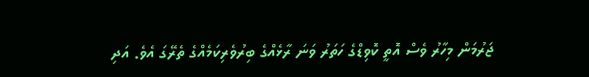ޖަރުމަން މިހާރު ވެސް އޮތީ ކޮވިޑްގެ ހަތަރު ވަނަ ރާޅެއްގެ ބިރުވެރިކަމެއްގެ ތެރޭގަ އެވެ. އަދި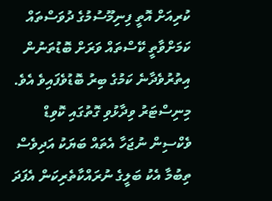ކުރިއަށް އޮތީ ފިނިމޫސުމުގެ ދުވަސްތައް ކަމަށްވާތީ ކޭސްތައް ވަރަށް ބޮޑުތަނުން އިތުރުވެދާނެ ކަމުގެ ބިރު ބޮޑުވެފައިވެ އެވެ.
މިނިސްޓަރު ވިދާޅުވި ގޮތުގައި ކޮވިޑް ވެކްސިން ނުޖަހާ އެތައް ބަޔަކު އަދިވެސް ތިބުމާ އެކު ބަލީގެ ނުރައްކާތެރިކަން އެފަދަ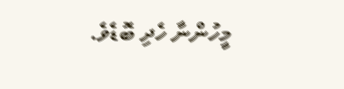މީހުންނާ ހެދި ބޮޑެވެ.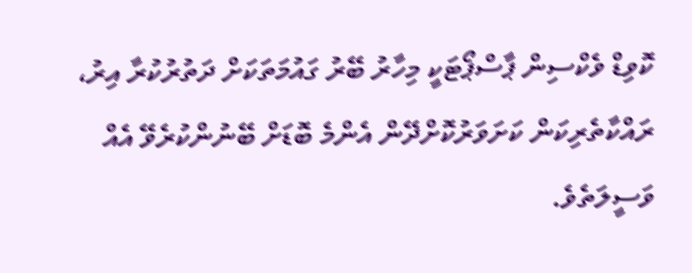ކޮވިޑް ވެކްސިން ޕާސްޕޯޓަކީ މިހާރު ބޭރު ގައުމަތަކަށް ދަތުރުކުރާ އިރު، ރައްކާތެރިކަން ކަށަވަރުކޮށްދޭން އެންމެ ބޮޑަށް ބޭނުންކުރެވޭ އެއް ވަސީލަތެވެ.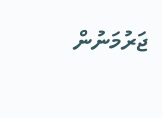ޖަރުމަނުން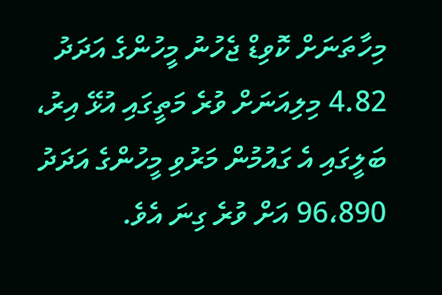މިހާތަނަށް ކޮވިޑް ޖެހުނު މީހުންގެ އަދަދު 4.82 މިލިއަނަށް ވުރެ މަތީގައި އުޅޭ އިރު، ބަލީގައި އެ ގައުމުން މަރުވި މީހުންގެ އަދަދު 96،890 އަށް ވުރެ ގިނަ އެވެ.